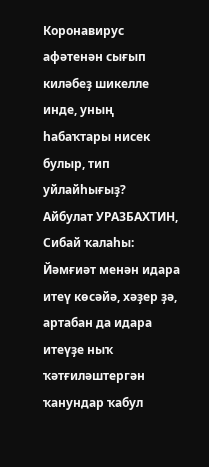Коронавирус афәтенән сығып киләбеҙ шикелле инде, уның һабаҡтары нисек булыр, тип уйлайһығыҙ?
Айбулат УРАЗБАХТИН, Сибай ҡалаһы: Йәмғиәт менән идара итеү көсәйә, хәҙер ҙә, артабан да идара итеүҙе ныҡ ҡәтғиләштергән ҡанундар ҡабул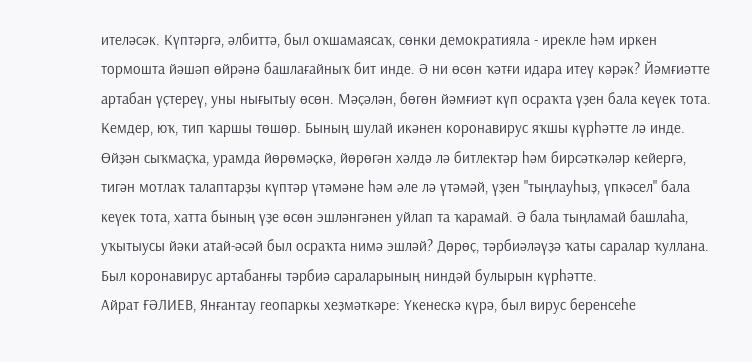ителәсәк. Күптәргә, әлбиттә, был оҡшамаясаҡ, сөнки демократияла - ирекле һәм иркен тормошта йәшәп өйрәнә башлағайныҡ бит инде. Ә ни өсөн ҡәтғи идара итеү кәрәк? Йәмғиәтте артабан үҫтереү, уны нығытыу өсөн. Мәҫәлән, бөгөн йәмғиәт күп осраҡта үҙен бала кеүек тота. Кемдер, юҡ, тип ҡаршы төшөр. Бының шулай икәнен коронавирус яҡшы күрһәтте лә инде. Өйҙән сыҡмаҫҡа, урамда йөрөмәҫкә, йөрөгән хәлдә лә битлектәр һәм бирсәткәләр кейергә, тигән мотлаҡ талаптарҙы күптәр үтәмәне һәм әле лә үтәмәй, үҙен "тыңлауһыҙ, үпкәсел" бала кеүек тота, хатта бының үҙе өсөн эшләнгәнен уйлап та ҡарамай. Ә бала тыңламай башлаһа, уҡытыусы йәки атай-әсәй был осраҡта нимә эшләй? Дөрөҫ, тәрбиәләүҙә ҡаты саралар ҡуллана. Был коронавирус артабанғы тәрбиә сараларының ниндәй булырын күрһәтте.
Айрат ҒӘЛИЕВ, Янғантау геопаркы хеҙмәткәре: Үкенескә күрә, был вирус беренсеһе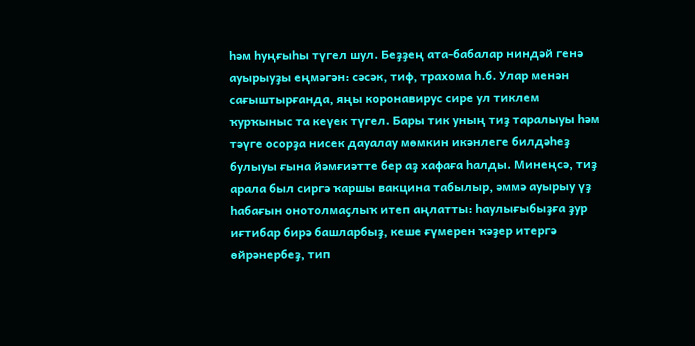һәм һуңғыһы түгел шул. Беҙҙең ата-бабалар ниндәй генә ауырыуҙы еңмәгән: сәсәк, тиф, трахома һ.б. Улар менән сағыштырғанда, яңы коронавирус сире ул тиклем ҡурҡыныс та кеүек түгел. Бары тик уның тиҙ таралыуы һәм тәүге осорҙа нисек дауалау мөмкин икәнлеге билдәһеҙ булыуы ғына йәмғиәтте бер аҙ хафаға һалды. Минеңсә, тиҙ арала был сиргә ҡаршы вакцина табылыр, әммә ауырыу үҙ һабағын онотолмаҫлыҡ итеп аңлатты: һаулығыбыҙға ҙур иғтибар бирә башларбыҙ, кеше ғүмерен ҡәҙер итергә өйрәнербеҙ, тип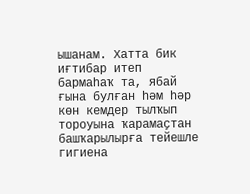ышанам. Хатта бик иғтибар итеп бармаһаҡ та, ябай ғына булған һәм һәр көн кемдер тылҡып тороуына ҡарамаҫтан башҡарылырға тейешле гигиена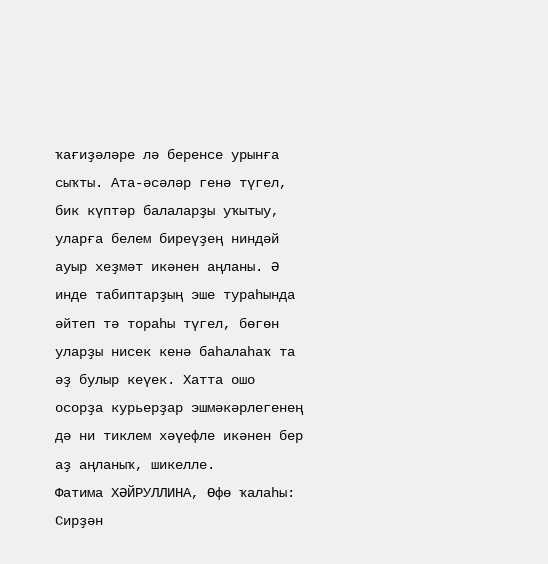ҡағиҙәләре лә беренсе урынға сыҡты. Ата-әсәләр генә түгел, бик күптәр балаларҙы уҡытыу, уларға белем биреүҙең ниндәй ауыр хеҙмәт икәнен аңланы. Ә инде табиптарҙың эше тураһында әйтеп тә тораһы түгел, бөгөн уларҙы нисек кенә баһалаһаҡ та әҙ булыр кеүек. Хатта ошо осорҙа курьерҙар эшмәкәрлегенең дә ни тиклем хәүефле икәнен бер аҙ аңланыҡ, шикелле.
Фатима ХӘЙРУЛЛИНА, Өфө ҡалаһы: Сирҙән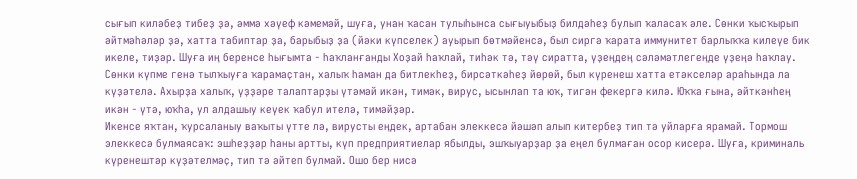сығып киләбеҙ тибеҙ ҙә, әммә хәүеф кәмемәй, шуға, унан ҡасан тулыһынса сығыуыбыҙ билдәһеҙ булып ҡаласаҡ әле. Сөнки ҡысҡырып әйтмәһәләр ҙә, хатта табиптар ҙа, барыбыҙ ҙа (йәки күпселек) ауырып бөтмәйенсә, был сиргә ҡарата иммунитет барлыҡҡа килеүе бик икеле, тиҙәр. Шуға иң беренсе һығымта - һаҡланғанды Хоҙай һаҡлай, тиһәк тә, тәү сиратта, үҙеңдең сәләмәтлегеңде үҙеңә һаҡлау. Сөнки күпме генә тылҡыуға ҡарамаҫтан, халыҡ һаман да битлекһеҙ, бирсәткәһеҙ йөрөй, был күренеш хатта етәкселәр араһында ла күҙәтелә. Ахырҙа халыҡ, үҙҙәре талаптарҙы үтәмәй икән, тимәк, вирус, ысынлап та юҡ, тигән фекергә килә. Юҡҡа ғына, әйткәнһең икән - үтә, юҡһа, ул алдашыу кеүек ҡабул ителә, тимәйҙәр.
Икенсе яҡтан, ҡурсаланыу ваҡыты үтте лә, вирусты еңдек, артабан элеккесә йәшәп алып китербеҙ тип тә уйларға ярамай. Тормош элеккесә булмаясаҡ: эшһеҙҙәр һаны артты, күп предприятиелар ябылды, эшҡыуарҙар ҙа еңел булмаған осор кисерә. Шуға, криминаль күренештәр күҙәтелмәҫ, тип тә әйтеп булмай. Ошо бер нисә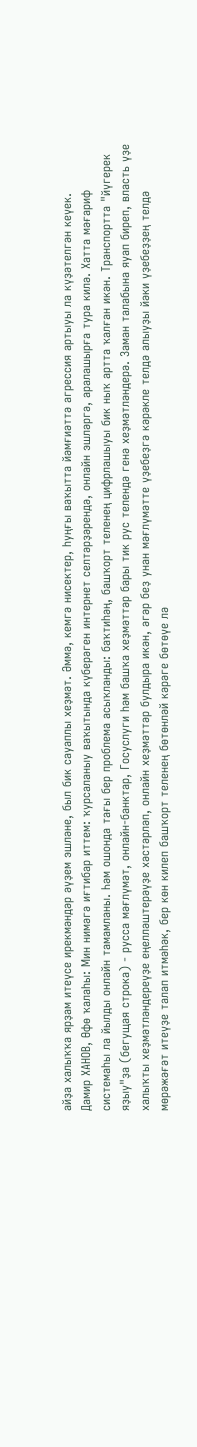айҙа халыҡҡа ярҙам итеүсе ирекмәндәр әүҙем эшләне, был бик сауаплы хеҙмәт. Әммә, кемгә нисектер, һуңғы ваҡытта йәмғиәттә агрессия артыуы ла күҙәтелгән кеүек.
Дамир ХАНОВ, Өфө ҡалаһы: Мин нимәгә иғтибар иттем: ҡурсаланыу ваҡытында күберәген интернет селтәрҙәрендә, онлайн эшләргә, аралашырға тура килә. Хатта мәғариф системаһы ла йылды онлайн тамамланы. Һәм ошонда тағы бер проблема асыҡланды: баҡтиһәң, башҡорт теленең цифрлашыуы бик ныҡ артта ҡалған икән. Транспортта "йүгерек яҙыу"ҙа (бегущая строка) - русса мәғлүмәт, онлайн-банктар, Госуслуги һәм башҡа хеҙмәттәр бары тик рус телендә генә хеҙмәтләндерә. Заман талабына яуап биреп, власть үҙе халыҡты хеҙмәтләндереүҙе еңелләштерәүҙе хәстәрләп, онлайн хеҙмәттәр булдыра икән, әгәр беҙ унан мәғлүмәтте үҙебеҙгә кәрәкле телдә алыуҙы йәки үҙебеҙҙең телдә мөрәжәғәт итеүҙе талап итмәһәк, бер көн килеп башҡорт теленең бөтөнләй кәрәге бөтөүе лә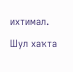ихтимал. Шул хаҡта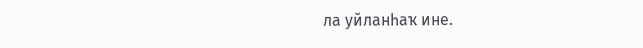ла уйланһаҡ ине.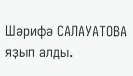Шәрифә САЛАУАТОВА яҙып алды.